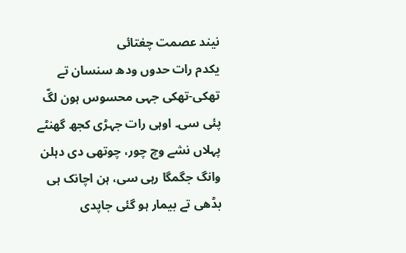نیند عصمت چغتائی
یکدم رات حدوں ودھ سنسان تے تھکی-تھکی جہی محسوس ہون لگّ پئی سی۔ اوہی رات جہڑی کجھ گھنٹے پہلاں نشے وچ چور، چوتھی دی دہلن وانگ جگمگا رہی سی، ہن اچانک ہی بڈھی تے بیمار ہو گئی جاپدی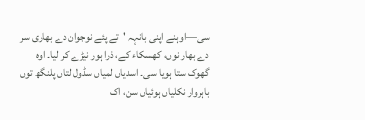سی—اوہنے اپنی بانہہ 'تے پئے نوجوان دے بھاری سر دے بھار نوں، کھسکاء کے، ذرا ہور نیڑے کر لیا۔ اوہ گھوک ستا ہویا سی۔ اسدیاں لمیاں سڈول لتاں پلنگھ توں باہروار نکلیاں ہوئیاں سن، اک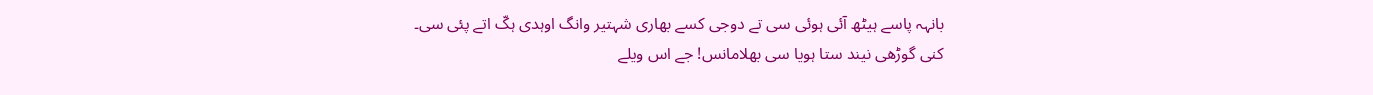بانہہ پاسے ہیٹھ آئی ہوئی سی تے دوجی کسے بھاری شہتیر وانگ اوہدی ہکّ اتے پئی سی۔
کنی گوڑھی نیند ستا ہویا سی بھلامانس! جے اس ویلے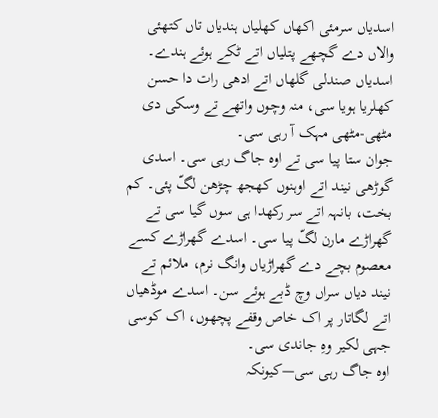اسدیاں سرمئی اکھاں کھلیاں ہندیاں تاں کتھئی والاں دے گچھے پتلیاں اتے ٹکے ہوئے ہندے۔ اسدیاں صندلی گلھاں اتے ادھی رات دا حسن کھلریا ہویا سی، منہ وچوں واتھے تے وسکی دی مٹھی-مٹھی مہک آ رہی سی۔
جوان ستا پیا سی تے اوہ جاگ رہی سی۔ اسدی گوڑھی نیند اتے اوہنوں کھجھ چڑھن لگّ پئی۔ کم بخت، بانہہ اتے سر رکھدا ہی سوں گیا سی تے گھراڑے مارن لگّ پیا سی۔ اسدے گھراڑے کسے معصوم بچے دے گھراڑیاں وانگ نرم، ملائم تے نیند دیاں سراں وچ ڈبے ہوئے سن۔ اسدے موڈھیاں اتے لگاتار پر اک خاص وقفے پچھوں، اک کوسی جہی لکیر وہِ جاندی سی۔
اوہ جاگ رہی سی—کیونکہ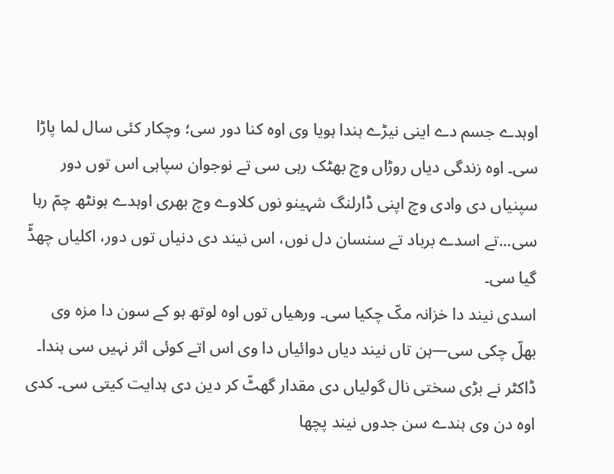اوہدے جسم دے اینی نیڑے ہندا ہویا وی اوہ کنا دور سی؛ وچکار کئی سال لما پاڑا سی۔ اوہ زندگی دیاں روڑاں وچ بھٹک رہی سی تے نوجوان سپاہی اس توں دور سپنیاں دی وادی وچ اپنی ڈارلنگ شہینو نوں کلاوے وچ بھری اوہدے ہونٹھ چمّ رہا سی...تے اسدے برباد تے سنسان دل نوں، اس نیند دی دنیاں توں دور، اکلیاں چھڈّ گیا سی۔
اسدی نیند دا خزانہ مکّ چکیا سی۔ ورھیاں توں اوہ لوتھ ہو کے سون دا مزہ وی بھلّ چکی سی—ہن تاں نیند دیاں دوائیاں دا وی اس اتے کوئی اثر نہیں سی ہندا۔ ڈاکٹر نے بڑی سختی نال گولیاں دی مقدار گھٹّ کر دین دی ہدایت کیتی سی۔ کدی اوہ دن وی ہندے سن جدوں نیند پچھا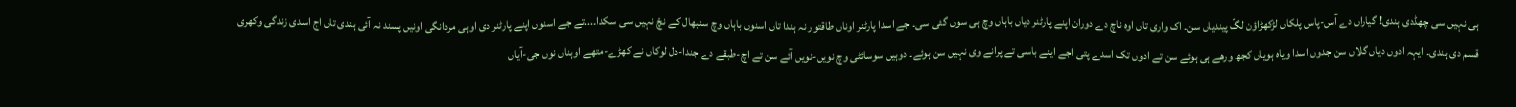ہی نہیں سی چھڈدی ہندی! گیاراں دے آس-پاس پلکاں لڑکھڑاؤن لگّ پیندیاں سن۔ اک واری تاں اوہ ناچ دے دوران اپنے پارٹنر دیاں باہاں وچ ہی سوں گئی سی۔ جے اسدا پارٹنر اوناں طاقتور نہ ہندا تاں اسنوں باہاں وچ سنبھال کے نچّ نہیں سی سکدا۔...تے جے اسنوں اپنے پارٹنر دی اوہی مردانگی اونیں پسند نہ آئی ہندی تاں اج اسدی زندگی وکھری قسم دی ہندی۔ ایہہ ادوں دیاں گلاں سن جدوں اسدا ویاہ ہویاں کجھ ورھے ہی ہوئے سن تے ادوں تک اسدے پتی اجے اینے باسی تے پرانے وی نہیں سن ہوئے۔ دوہیں سوسائٹی وچ نویں-نویں آئے سن تے اچ-طبقے دے جندا-دل لوکاں نے کھڑے-متھے اوہناں نوں جی-آیاں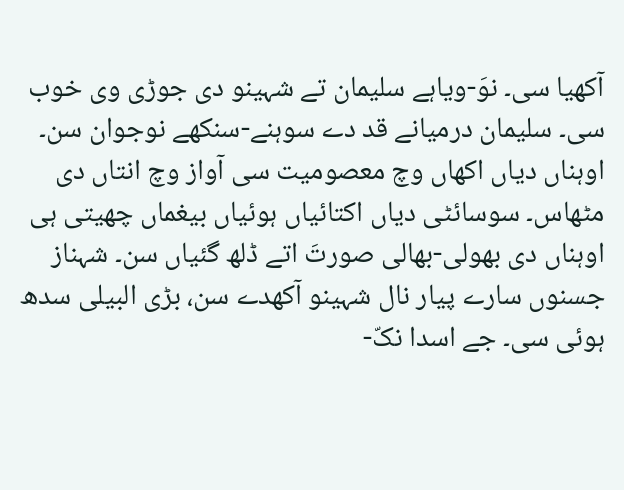آکھیا سی۔ نوَ-ویاہے سلیمان تے شہینو دی جوڑی وی خوب سی۔ سلیمان درمیانے قد دے سوہنے-سنکھے نوجوان سن۔ اوہناں دیاں اکھاں وچ معصومیت سی آواز وچ انتاں دی مٹھاس۔ سوسائٹی دیاں اکتائیاں ہوئیاں بیغماں چھیتی ہی اوہناں دی بھولی-بھالی صورتَ اتے ڈلھ گئیاں سن۔ شہناز جسنوں سارے پیار نال شہینو آکھدے سن، بڑی البیلی سدھ ہوئی سی۔ جے اسدا نکّ-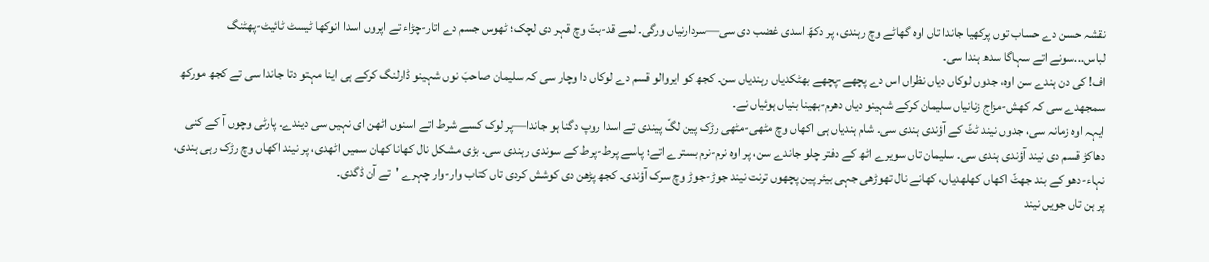نقشہ حسن دے حساب توں پرکھیا جاندا تاں اوہ گھاٹے وچ رہندی، پر دکھّ اسدی غضب دی سی—سردارنیاں ورگی۔ لمے قد-بتّ وچ قہر دی لچک؛ ٹھوس جسم دے اتار-چڑاء تے اپروں اسدا انوکھا ٹیسٹ ٹائیٹ-پھٹنگ لباس...سونے اتے سہاگا سدھ ہندا سی۔
اف! کی دن ہندے سن اوہ، جدوں لوکاں دیاں نظراں اس دے پچھے-پچھے بھٹکدیاں رہندیاں سن۔ کجھ کو ایروالو قسم دے لوکاں دا وچار سی کہ سلیمان صاحبَ نوں شہینو ڈارلنگ کرکے ہی اینا مہتو دتا جاندا سی تے کجھ مورکھ سمجھدے سی کہ کھش-مزاج زنانیاں سلیمان کرکے شہینو دیاں دھرم-بھینا بنیاں ہوئیاں نے۔
ایہہ اوہ زمانہ سی، جدوں نیند ٹٹّ کے آؤندی ہندی سی۔ شام ہندیاں ہی اکھاں وچ مٹھی-مٹھی رڑک پین لگّ پیندی تے اسدا روپ دگنا ہو جاندا—پر لوک کسے شرط اتے اسنوں اٹھن ای نہیں سی دیندے۔ پارٹی وچوں آ کے کنی دھاکڑ قسم دی نیند آؤندی ہندی سی۔ سلیمان تاں سویرے اٹھ کے دفتر چلو جاندے سن، پر اوہ نرم-نرم بسترے اتے؛ پاسے پرط-پرط کے سوندی رہندی سی۔ بڑی مشکل نال کھانا کھان سمیں اٹھدی، پر نیند اکھاں وچ رڑک رہی ہندی، نہاء-دھو کے بند جھٹّ اکھاں کھلھدیاں، کھانے نال تھوڑھی جہی بیئر پین پچھوں ترنت نیند جوڑ-جوڑ وچ سرک آؤندی۔ کجھ پڑھن دی کوشش کردی تاں کتاب وار-وار چہرے 'تے آن ڈگدی۔
پر ہن تاں جویں نیند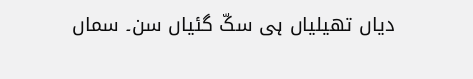دیاں تھیلیاں ہی سکّ گئیاں سن۔ سماں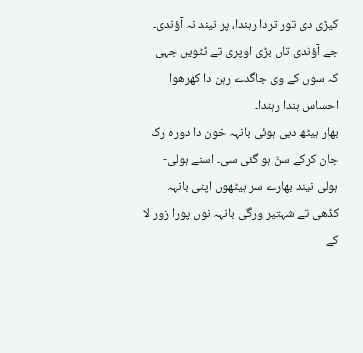کیڑی دی تور تردا رہندا، پر نیند نہ آؤندی۔ جے آؤندی تاں بڑی اوپری تے ٹٹویں جہی کہ سوں کے وی جاگدے رہن دا کھرھوا احساس ہندا رہندا۔
بھار ہیٹھ دبی ہوئی بانہہ خون دا دورہ رک جان کرکے سنّ ہو گئی سی۔ اسنے ہولی-ہولی نیند بھارے سر ہیٹھوں اپنی بانہہ کڈھی تے شہتیر ورگی بانہہ نوں پورا زور لا کے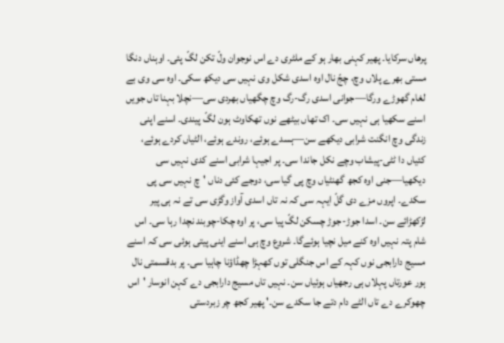پرھاں سرکایا۔ پھیر کہنی بھار ہو کے ملٹری دے اس نوجوان ولّ تکن لگّ پئی۔ اوہناں دنگا مستی بھرے پلاں وچ، چجّ نال اوہ اسدی شکل وی نہیں سی دیکھ سکی۔ اوہ سی وی بے لغام گھوڑے ورگا—جوانی اسدی رگ-رگ وچ چگھیاں بھردی سی—نچلا بہنا تاں جویں اسنے سکھیا ہی نہیں سی۔ اک تھاں بیٹھے نوں تھکاوٹ ہون لگّ پیندی۔ اسنے اپنی زندگی وچ انگنت شرابی دیکھے سن—ہسدے ہوئے، روندے ہوئے، الٹیاں کردے ہوئے، کئیاں دا ٹٹی-پیشاب وچے نکل جاندا سی۔ پر اجیہا شرابی اسنے کدی نہیں سی دیکھیا—جنی اوہ کجھ گھنٹیاں وچ پی گیا سی، دوجے کئی دناں 'چ نہیں سی پی سکدے۔ اپروں مزے دی گلّ ایہہ سی کہ نہ تاں اسدی آواز وگڑی سی تے نہ ہی پیر لڑکھڑائے سن۔ اسدا جوڑ-جوڑ چسکن لگّ پیا سی، پر اوہ چکا-چوبند نچدا رہا سی۔ اس شام پتہ نہیں اوہ کنے میل نچیا ہوئےگا۔ شروع وچ ہی اسنے اینی پیتی ہوئی سی کہ اسنے مسیج دارابجی نوں کہہ کے اس جنگلی توں کھہڑا چھڈاؤنا چاہیا سی۔ پر بدقسمتی نال ہور عورتاں پہلاں ہی رجھیاں ہوئیاں سن۔ نہیں تاں مسیج دارابجی دے کہن انوسار 'اس چھوکرے دے تاں الٹے دام دتے جا سکدے سن۔' پھیر کجھ چر زبردستی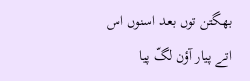بھگتن توں بعد اسنوں اس اتے پیار آؤن لگّ پیا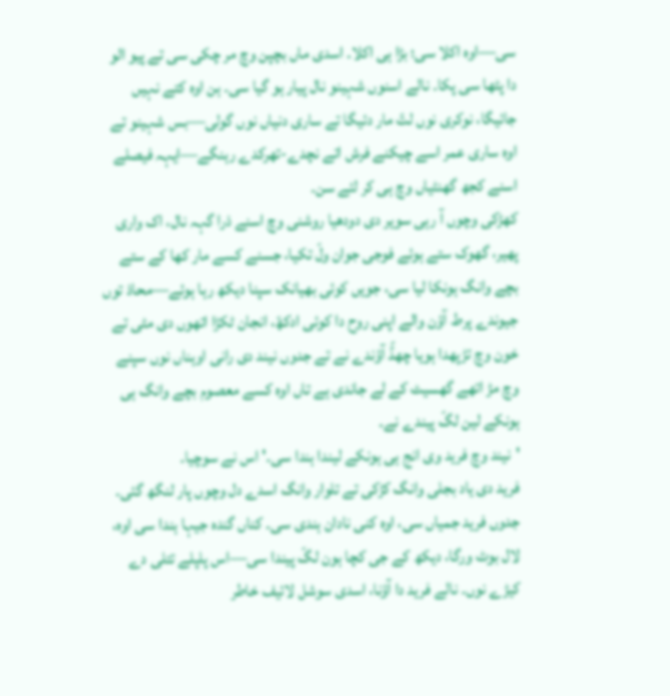سی—اوہ اکلا سی؛ بڑا ہی اکلا۔ اسدی ماں بچپن وچ مر چکی سی تے پیو الو دا پٹھا سی پکا۔ نالے اسنوں شہینو نال پیار ہو گیا سی۔ ہن اوہ کتے نہیں جائیگا، نوکری نوں لتّ مار دئیگا تے ساری دنیاں نوں گولی—بس شہینو تے اوہ ساری عمر اسے چیکنے فرش اتے نچدے-تھرکدے رہنگے—ایہہ فیصلے اسنے کجھ گھنٹیاں وچ ہی کر لئے سن۔
کھڑکی وچوں آ رہی سویر دی دودھیا روشنی وچ اسنے ذرا گہہ نال، اک واری پھیر، گھوک ستے ہوئے فوجی جوان ولّ تکیا، جسنے کسے مار کھا کے ستے بچے وانگ ہونکا لیا سی، جویں کوئی بھیانک سپنا دیکھ رہا ہوئے—محاذ توں جیوندے پرط آؤن والے اپنی روح دا کوئی ادکھّ، انجان ٹکڑا اتھوں دی مٹی تے خون وچ تڑپھدا ہویا چھڈّ آؤندے نے تے جدوں نیند دی رانی اوہناں نوں سپنے وچ مڑ اتھے گھسیٹ کے لے جاندی ہے تاں اوہ کسے معصوم بچے وانگ ہی ہونکے لین لگّ پیندے نے۔
'نیند وچ فرید وی انج ہی ہونکے لیندا ہندا سی۔' اس نے سوچیا۔
فرید دی یاد بجلی وانگ کڑکی تے تلوار وانگ اسدے دل وچوں پار لنگھ گئی۔ جدوں فرید جمیاں سی، اوہ کنی نادان ہندی سی۔ کناں گندہ جیہا ہندا سی اوہ، لال بوٹ ورگا، دیکھ کے جی کچا ہون لگّ پیندا سی—اس پلپلے تتلی دے کیڑے نوں۔ نالے فرید دا آؤنا، اسدی سوشل لائیف خاطر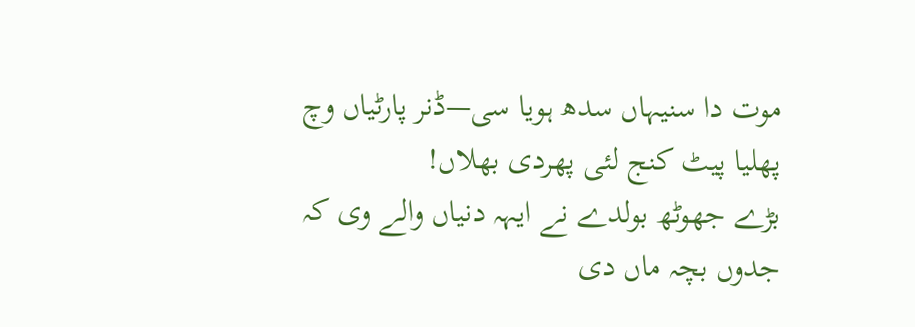موت دا سنیہاں سدھ ہویا سی—ڈنر پارٹیاں وچ پھلیا پیٹ کنج لئی پھردی بھلاں!
بڑے جھوٹھ بولدے نے ایہہ دنیاں والے وی کہ جدوں بچہ ماں دی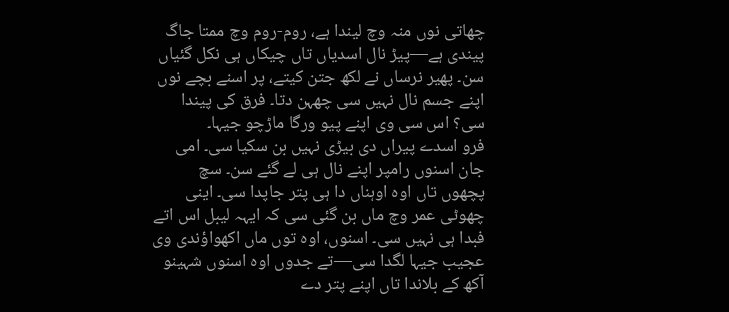چھاتی نوں منہ وچ لیندا ہے، روم-روم وچ ممتا جاگ پیندی ہے—پیڑ نال اسدیاں تاں چیکاں ہی نکل گئیاں سن۔ پھیر نرساں نے لکھ جتن کیتے، پر اسنے بچے نوں اپنے جسم نال نہیں سی چھہن دتا۔ فرق کی پیندا سی؟ اس سی وی اپنے پیو ورگا ماڑچو جیہا۔
فرو اسدے پیراں دی بیڑی نہیں بن سکیا سی۔ امی جان اسنوں رامپر اپنے نال ہی لے گئے سن۔ سچ پچھوں تاں اوہ اوہناں دا ہی پتر جاپدا سی۔ اینی چھوٹی عمر وچ ماں بن گئی سی کہ ایہہ لیبل اس اتے فبدا ہی نہیں سی۔ اسنوں، اوہ توں ماں اکھواؤندی وی عجیب جیہا لگدا سی—تے جدوں اوہ اسنوں شہینو آکھ کے بلاندا تاں اپنے پتر دے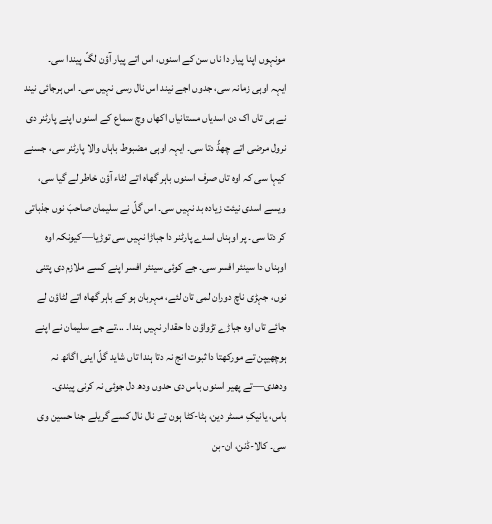مونہوں اپنا پیار دا ناں سن کے اسنوں، اس اتے پیار آؤن لگّ پیندا سی۔
ایہہ اوہی زمانہ سی، جدوں اجے نیند اس نال رسی نہیں سی۔ اس ہرجائی نیند نے ہی تاں اک دن اسدیاں مستانیاں اکھاں وچ سماع کے اسنوں اپنے پارٹنر دی نرول مرضی اتے چھڈّ دتا سی۔ ایہہ اوہی مضبوط باہاں والا پارٹنر سی، جسنے کیہا سی کہ اوہ تاں صرف اسنوں باہر گھاہ اتے لٹاء آؤن خاطر لے گیا سی، ویسے اسدی نیئت زیادہ بد نہیں سی۔ اس گلّ نے سلیمان صاحبَ نوں جذباتی کر دتا سی۔ پر اوہناں اسدے پارٹنر دا جباڑا نہیں سی توڑیا—کیونکہ اوہ اوہناں دا سینئر افسر سی۔ جے کوئی سینئر افسر اپنے کسے ملازم دی پتنی نوں، جہڑی ناچ دوران لمی تان لئے، مہربان ہو کے باہر گھاہ اتے لٹاؤن لے جائے تاں اوہ جباڑے تڑواؤن دا حقدار نہیں ہندا۔ ...تے جے سلیمان نے اپنے ہوچھیپن تے مورکھتا دا ثبوت انج نہ دتا ہندا تاں شاید گلّ اینی اگانھ نہ ودھدی—تے پھیر اسنوں باس دی حدوں ودھ دل جوئی نہ کرنی پیندی۔
باس، یانیکِ مسٹر دین، ہٹا-کٹا ہون تے نال نال کسے گریلے جنا حسین وی سی۔ کالا-ڈنن، ان-بن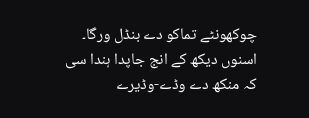چوکھونٹے تماکو دے بنڈل ورگا۔ اسنوں دیکھ کے انج جاپدا ہندا سی کہ منکھ دے وڈے-وڈیرے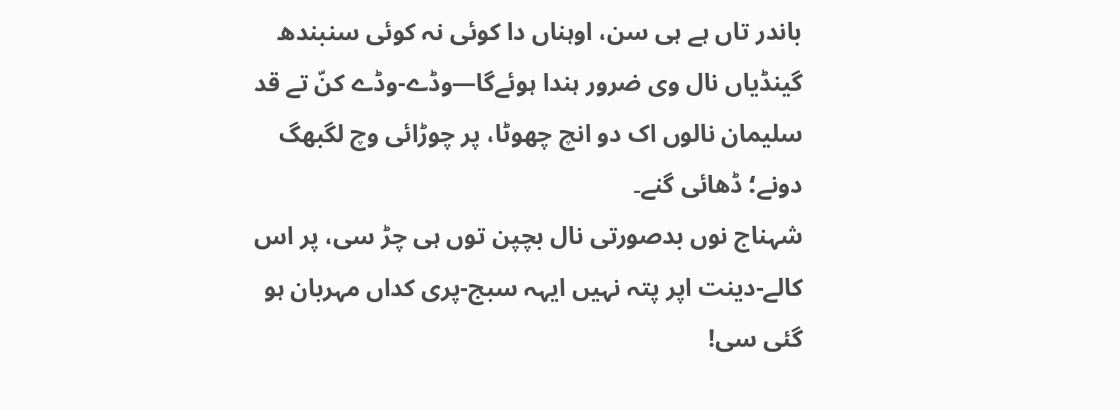باندر تاں ہے ہی سن، اوہناں دا کوئی نہ کوئی سنبندھ گینڈیاں نال وی ضرور ہندا ہوئےگا—وڈے-وڈے کنّ تے قد سلیمان نالوں اک دو انچ چھوٹا، پر چوڑائی وچ لگبھگ دونے؛ ڈھائی گنے۔
شہناج نوں بدصورتی نال بچپن توں ہی چڑ سی، پر اس کالے-دینت اپر پتہ نہیں ایہہ سبج-پری کداں مہربان ہو گئی سی!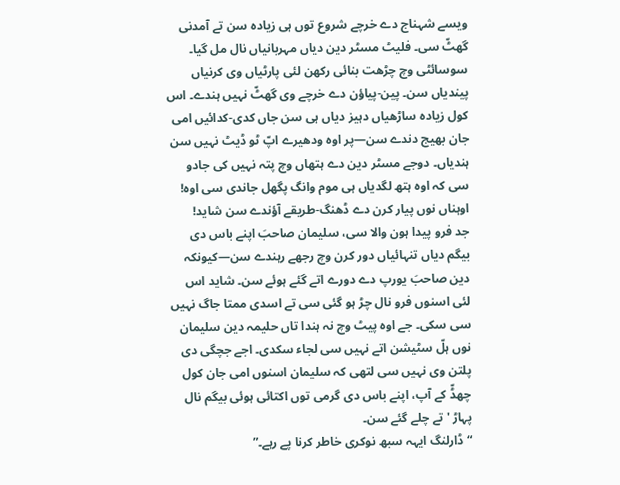ویسے شہناج دے خرچے شروع توں ہی زیادہ سن تے آمدنی گھٹّ سی۔ فلیٹ مسٹر دین دیاں مہربانیاں نال مل گیا۔ سوسائٹی وچ چڑھت بنائی رکھن لئی پارٹیاں وی کرنیاں پیندیاں سن۔ پین-پیاؤن دے خرچے وی گھٹّ نہیں ہندے۔ اس کول زیادہ ساڑھیاں دہیز دیاں ہی سن جاں کدی-کدائیں امی جان بھیج دندے سن—پر اوہ ودھیرے اپّ ٹو ڈیٹ نہیں سن ہندیاں۔ دوجے مسٹر دین دے ہتھاں وچ پتہ نہیں کی جادو سی کہ اوہ ہتھ لگدیاں ہی موم وانگ پگھل جاندی سی اوہ! اوہناں نوں پیار کرن دے ڈھنگ-طریقے آؤندے سن شاید!
جد فرو پیدا ہون والا سی، سلیمان صاحبَ اپنے باس دی بیگم دیاں تنہائیاں دور کرن وچ رجھے رہندے سن—کیونکہ دین صاحبَ یورپ دے دورے اتے گئے ہوئے سن۔ شاید اس لئی اسنوں فرو نال چڑ ہو گئی سی تے اسدی ممتا جاگ نہیں سی سکی۔ جے اوہ پیٹ وچ نہ ہندا تاں حلیمہ دین سلیمان نوں ہلّ سٹیشن اتے نہیں سی لجاء سکدی۔ اجے جچگی دی پلتن وی نہیں سی لتھی کہ سلیمان اسنوں امی جان کول چھڈّ کے آپ، اپنے باس دی گرمی توں اکتائی ہوئی بیگم نال پہاڑ 'تے چلے گئے سن۔
“ڈارلنگ ایہہ سبھ نوکری خاطر کرنا پے رہے۔”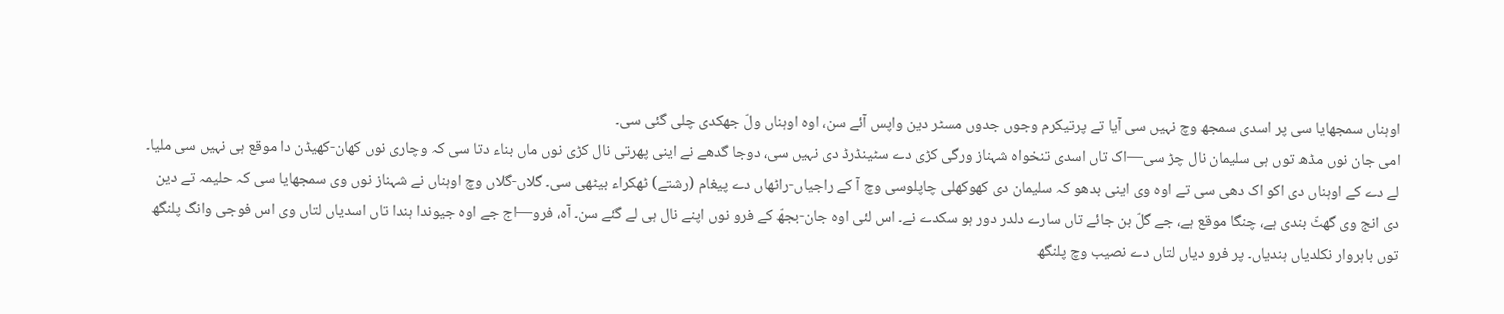اوہناں سمجھایا سی پر اسدی سمجھ وچ نہیں سی آیا تے پرتیکرم وجوں جدوں مسٹر دین واپس آئے سن، اوہ اوہناں ولّ جھکدی چلی گئی سی۔
امی جان نوں مڈھ توں ہی سلیمان نال چڑ سی—اک تاں اسدی تنخواہ شہناز ورگی کڑی دے سٹینڈرڈ دی نہیں سی، دوجا گدھے نے اینی پھرتی نال کڑی نوں ماں بناء دتا سی کہ وچاری نوں کھان-کھیڈن دا موقع ہی نہیں سی ملیا۔ لے دے کے اوہناں دی اکو اک دھی سی تے اوہ وی اینی بدھو کہ سلیمان دی کھوکھلی چاپلوسی وچ آ کے راجیاں-راٹھاں دے پیغام (رشتے) ٹھکراء بیٹھی سی۔ گلاں-گلاں وچ اوہناں نے شہناز نوں وی سمجھایا سی کہ حلیمہ تے دین دی انج وی گھٹّ بندی ہے، چنگا موقع ہے، جے گلّ بن جائے تاں سارے دلدر دور ہو سکدے نے۔ اس لئی اوہ جان-بجھّ کے فرو نوں اپنے نال ہی لے گئے سن۔ آہ، فرو—اج جے اوہ جیوندا ہندا تاں اسدیاں لتاں وی اس فوجی وانگ پلنگھ توں باہروار نکلدیاں ہندیاں۔ پر فرو دیاں لتاں دے نصیب وچ پلنگھ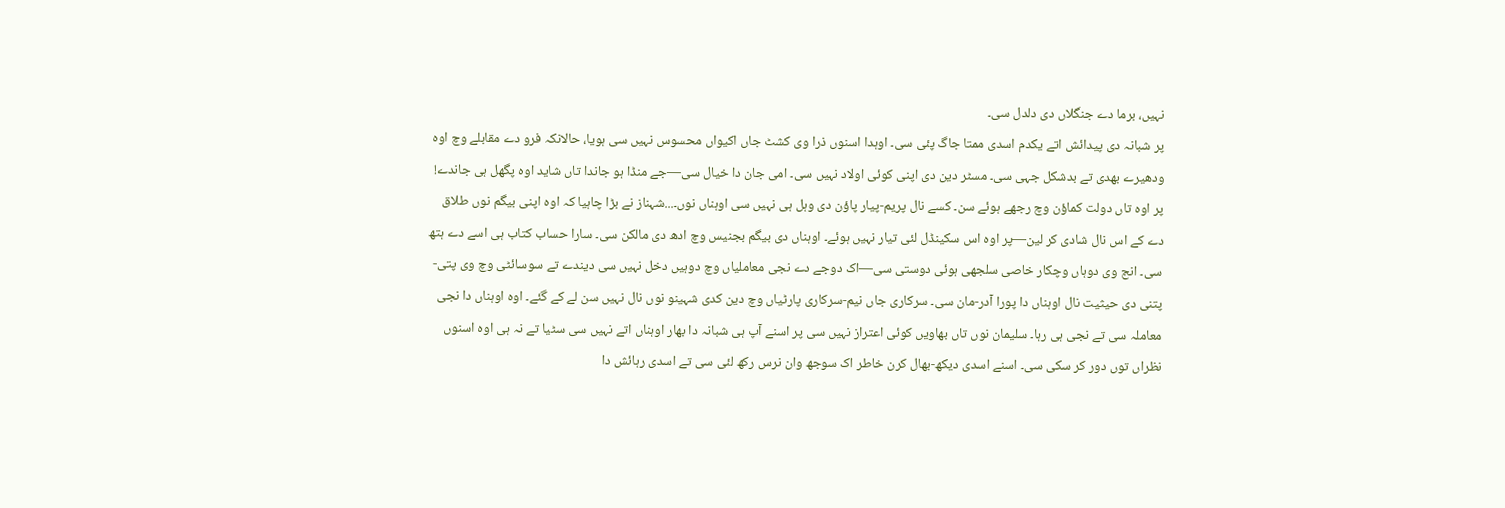نہیں، برما دے جنگلاں دی دلدل سی۔
پر شبانہ دی پیدائش اتے یکدم اسدی ممتا جاگ پئی سی۔ اوہدا اسنوں ذرا وی کشٹ جاں اکیواں محسوس نہیں سی ہویا، حالانکہ فرو دے مقابلے وچ اوہ ودھیرے بھدی تے بدشکل جہی سی۔ مسٹر دین دی اپنی کوئی اولاد نہیں سی۔ امی جان دا خیال سی—جے منڈا ہو جاندا تاں شاید اوہ پگھل ہی جاندے! پر اوہ تاں دولت کماؤن وچ رجھے ہوئے سن۔ کسے نال پریم-پیار پاؤن دی وہل ہی نہیں سی اوہناں نوں۔...شہناز نے بڑا چاہیا کہ اوہ اپنی بیگم نوں طلاق دے کے اس نال شادی کر لین—پر اوہ اس سکینڈل لئی تیار نہیں ہوئے۔ اوہناں دی بیگم بجنیس وچ ادھ دی مالکن سی۔ سارا حساب کتاب ہی اسے دے ہتھ سی۔ انج وی دوہاں وچکار خاصی سلجھی ہوئی دوستی سی—اک دوجے دے نجی معاملیاں وچ دوہیں دخل نہیں سی دیندے تے سوسائٹی وچ وی پتی-پتنی دی حیثیت نال اوہناں دا پورا آدر-مان سی۔ سرکاری جاں نیم-سرکاری پارٹیاں وچ دین کدی شہینو نوں نال نہیں سن لے کے گئے۔ اوہ اوہناں دا نجی معاملہ سی تے نجی ہی رہا۔ سلیمان نوں تاں بھاویں کوئی اعتراز نہیں سی پر اسنے آپ ہی شبانہ دا بھار اوہناں اتے نہیں سی سٹیا تے نہ ہی اوہ اسنوں نظراں توں دور کر سکی سی۔ اسنے اسدی دیکھ-بھال کرن خاطر اک سوجھ وان نرس رکھ لئی سی تے اسدی رہائش دا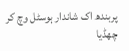پربندھ اک شاندار ہوسٹل وچ کر چھڈیا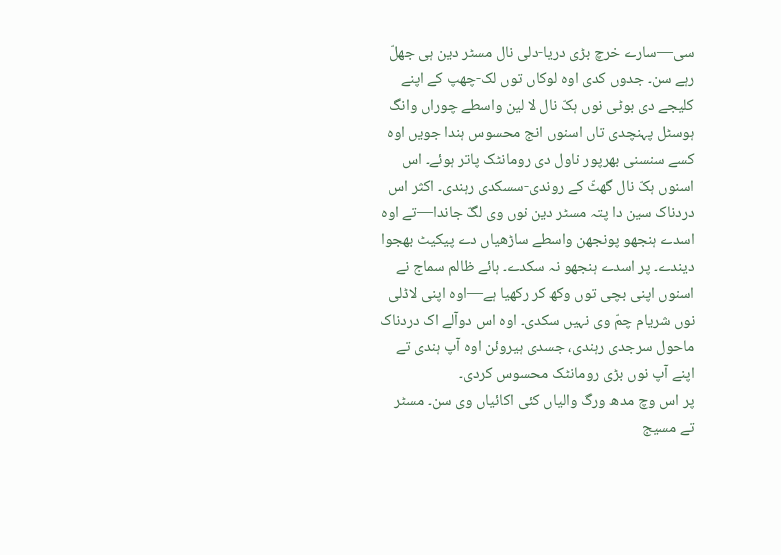سی—سارے خرچ بڑی دریا-دلی نال مسٹر دین ہی جھلّ رہے سن۔ جدوں کدی اوہ لوکاں توں لک-چھپ کے اپنے کلیجے دی بوٹی نوں ہکّ نال لا لین واسطے چوراں وانگ ہوسٹل پہنچدی تاں اسنوں انج محسوس ہندا جویں اوہ کسے سنسنی بھرپور ناول دی رومانٹک پاتر ہوئے۔ اس اسنوں ہکّ نال گھٹّ کے روندی-سسکدی رہندی۔ اکثر اس دردناک سین دا پتہ مسٹر دین نوں وی لگّ جاندا—تے اوہ اسدے ہنجھو پونجھن واسطے ساڑھیاں دے پیکیٹ بھجوا دیندے۔ پر اسدے ہنجھو نہ سکدے۔ ہائے ظالم سماج نے اسنوں اپنی بچی توں وکھ کر رکھیا ہے—اوہ اپنی لاڈلی نوں شریام چمّ وی نہیں سکدی۔ اوہ اس دوآلے اک دردناک ماحول سرجدی رہندی، جسدی ہیروئن اوہ آپ ہندی تے اپنے آپ نوں بڑی رومانٹک محسوس کردی۔
پر اس وچ مدھ ورگ والیاں کئی اکائیاں وی سن۔ مسٹر تے مسیج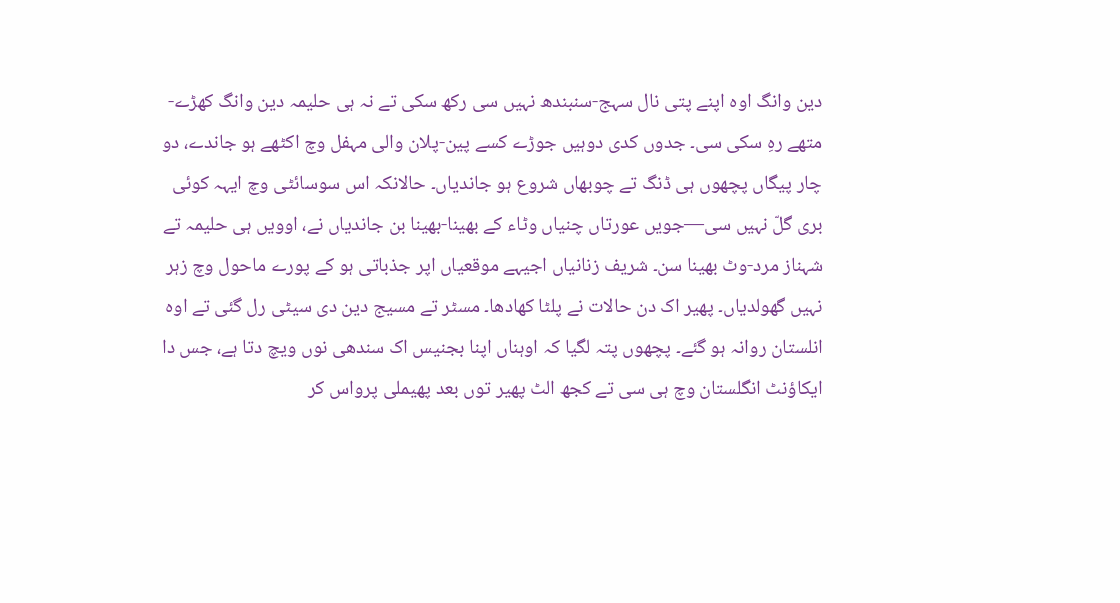دین وانگ اوہ اپنے پتی نال سہج-سنبندھ نہیں سی رکھ سکی تے نہ ہی حلیمہ دین وانگ کھڑے-متھے رہِ سکی سی۔ جدوں کدی دوہیں جوڑے کسے پین-پلان والی مہفل وچ اکٹھے ہو جاندے، دو چار پیگاں پچھوں ہی ڈنگ تے چوبھاں شروع ہو جاندیاں۔ حالانکہ اس سوسائٹی وچ ایہہ کوئی بری گلّ نہیں سی—جویں عورتاں چنیاں وٹاء کے بھینا-بھینا بن جاندیاں نے، اوویں ہی حلیمہ تے شہناز مرد-وٹ بھینا سن۔ شریف زنانیاں اجیہے موقعیاں اپر جذباتی ہو کے پورے ماحول وچ زہر نہیں گھولدیاں۔ پھیر اک دن حالات نے پلٹا کھادھا۔ مسٹر تے مسیج دین دی سیٹی رل گئی تے اوہ انلستان روانہ ہو گئے۔ پچھوں پتہ لگیا کہ اوہناں اپنا بجنیس اک سندھی نوں ویچ دتا ہے، جس دا ایکاؤنٹ انگلستان وچ ہی سی تے کجھ الٹ پھیر توں بعد پھیملی پرواس کر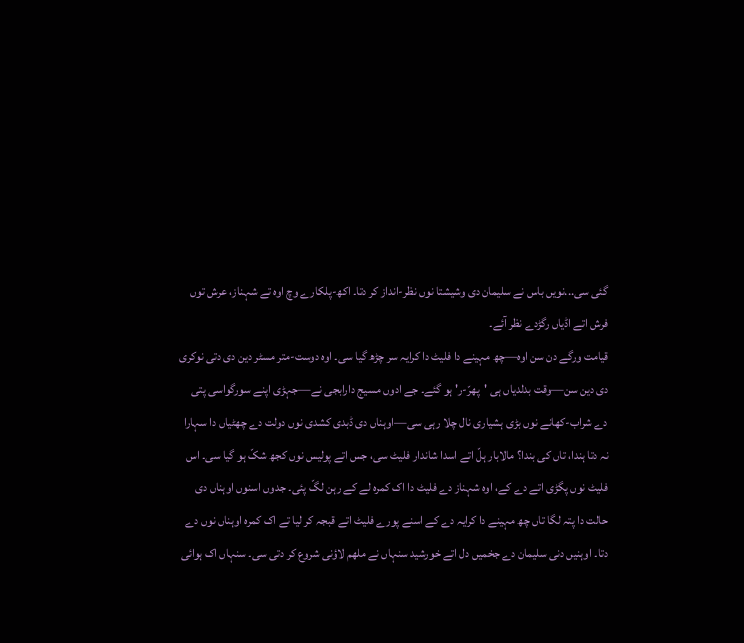گئی سی...نویں باس نے سلیمان دی وشیشتا نوں نظر-انداز کر دتا۔ اکھ-پلکارے وچ اوہ تے شہناز، عرش توں فرش اتے اڈیاں رگڑدے نظر آئے۔
قیامت ورگے دن سن اوہ—چھ مہینے دا فلیٹ دا کرایہ سر چڑھ گیا سی۔ اوہ دوست-متر مسٹر دین دی دتی نوکری دی دین سن—وقت بدلدیاں ہی 'پھرّ-ر' ہو گئے۔ جے ادوں مسیج دارابجی نے—جہڑی اپنے سورگواسی پتی دے شراب-کھانے نوں بڑی ہشیاری نال چلا رہی سی—اوہناں دی ڈبدی کشدی نوں دولت دے چھٹیاں دا سہارا نہ دتا ہندا، تاں کی بندا؟ مالابار ہلّ اتے اسدا شاندار فلیٹ سی، جس اتے پولیس نوں کجھ شکّ ہو گیا سی۔ اس فلیٹ نوں پگڑی اتے دے کے، اوہ شہناز دے فلیٹ دا اک کمرہ لے کے رہن لگّ پئی۔ جدوں اسنوں اوہناں دی حالت دا پتہ لگا تاں چھ مہینے دا کرایہ دے کے اسنے پورے فلیٹ اتے قبجہ کر لیا تے اک کمرہ اوہناں نوں دے دتا۔ اوہنیں دنی سلیمان دے جخمیں دل اتے خورشید سنہاں نے ملھم لاؤنی شروع کر دتی سی۔ سنہاں اک ہوائی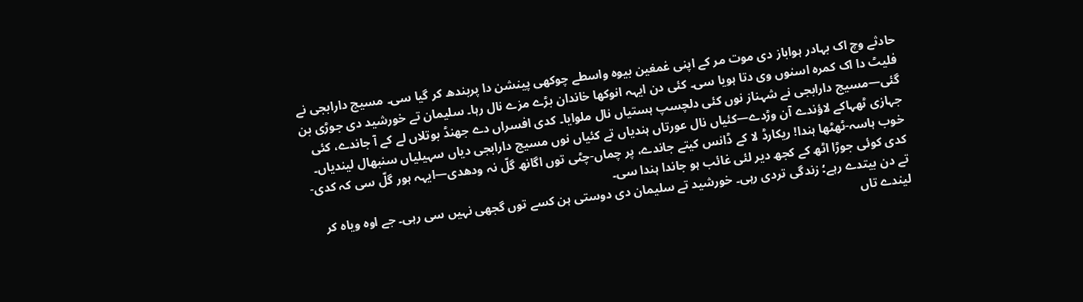حادثے وچ اک بہادر ہواباز دی موت مر کے اپنی غمغین بیوہ واسطے چوکھی پینشن دا پربندھ کر گیا سی۔ مسیج دارابجی نے فلیٹ دا اک کمرہ اسنوں وی دتا ہویا سی۔ کئی دن ایہہ انوکھا خاندان بڑے مزے نال رہا۔ سلیمان تے خورشید دی جوڑی بن گئی—مسیج دارابجی نے شہناز نوں کئی دلچسپ ہستیاں نال ملوایا۔ کدی افسراں دے جھنڈ بوتلاں لے کے آ جاندے، کئی جہازی ٹھہاکے لاؤندے آن وڑدے—کئیاں نال عورتاں ہندیاں تے کئیاں نوں مسیج دارابجی دیاں سہیلیاں سنبھال لیندیاں۔ خوب ہاسہ-ٹھٹھا ہندا! ریکارڈ لا کے ڈانس کیتے جاندے، پر چماں-چٹی توں اگانھ گلّ نہ ودھدی—ایہہ ہور گلّ سی کہ کدی-کدی کوئی جوڑا اٹھ کے کجھ دیر لئی غائب ہو جاندا ہندا سی۔
تے دن بیتدے رہے؛ زندگی تردی رہی۔ خورشید تے سلیمان دی دوستی ہن کسے توں گجھی نہیں سی رہی۔ جے اوہ ویاہ کر لیندے تاں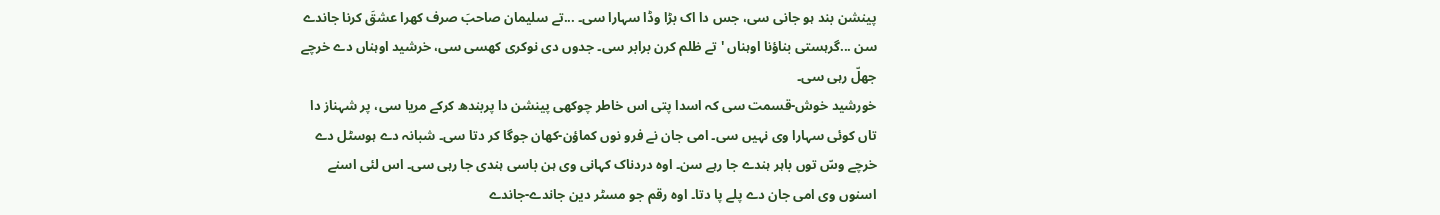پینشن بند ہو جانی سی، جس دا اک بڑا وڈا سہارا سی۔ ...تے سلیمان صاحبَ صرف کھرا عشقَ کرنا جاندے سن ...گرہستی بناؤنا اوہناں 'تے ظلم کرن برابر سی۔ جدوں دی نوکری کھسی سی، خرشید اوہناں دے خرچے جھلّ رہی سی۔
خورشید خوش-قسمت سی کہ اسدا پتی اس خاطر چوکھی پینشن دا پربندھ کرکے مریا سی، پر شہناز دا تاں کوئی سہارا وی نہیں سی۔ امی جان نے فرو نوں کماؤن-کھان جوگا کر دتا سی۔ شبانہ دے ہوسٹل دے خرچے وسّ توں باہر ہندے جا رہے سن۔ اوہ دردناک کہانی وی ہن باسی ہندی جا رہی سی۔ اس لئی اسنے اسنوں وی امی جان دے پلے پا دتا۔ اوہ رقم جو مسٹر دین جاندے-جاندے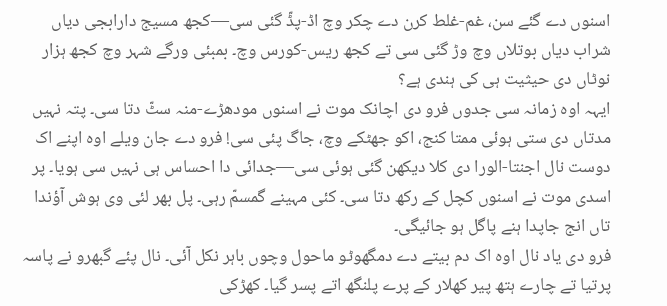اسنوں دے گئے سن، غم-غلط کرن دے چکر وچ اڈ-پڈّ گئی سی—کجھ مسیج دارابجی دیاں شراب دیاں بوتلاں وچ وڑ گئی سی تے کجھ ریس-کورس وچ۔ بمبئی ورگے شہر وچ کجھ ہزار نوٹاں دی حیثیت ہی کی ہندی ہے؟
ایہہ اوہ زمانہ سی جدوں فرو دی اچانک موت نے اسنوں مودھڑے-منہ سٹّ دتا سی۔ پتہ نہیں مدتاں دی ستی ہوئی ممتا کنج، اکو جھٹکے وچ، جاگ پئی سی! فرو دے جان ویلے اوہ اپنے اک دوست نال اجنتا-الورا دی کلا دیکھن گئی ہوئی سی—جدائی دا احساس ہی نہیں سی ہویا۔ پر اسدی موت نے اسنوں کچل کے رکھ دتا سی۔ کئی مہینے گمسمّ رہی۔ پل بھر لئی وی ہوش آؤندا تاں انج جاپدا ہنے پاگل ہو جائیگی۔
فرو دی یاد نال اوہ اک دم بیتے دے دمگھوٹو ماحول وچوں باہر نکل آئی۔ نال پئے گبھرو نے پاسہ پرتیا تے چارے ہتھ پیر کھلار کے پرے پلنگھ اتے پسر گیا۔ کھڑکی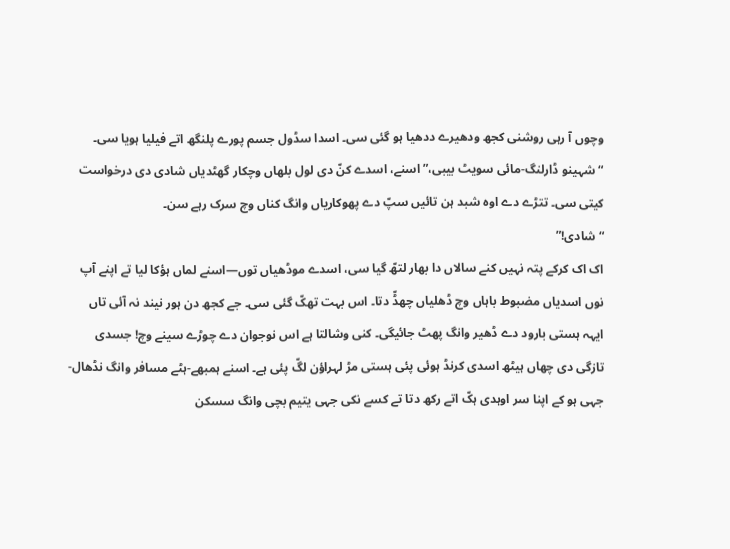وچوں آ رہی روشنی کجھ ودھیرے ددھیا ہو گئی سی۔ اسدا سڈول جسم پورے پلنگھ اتے فیلیا ہویا سی۔
“شہینو ڈارلنگ-مائی سویٹ بیبی،” اسنے، اسدے کنّ دی لول بلھاں وچکار گھٹدیاں شادی دی درخواست کیتی سی۔ تتڑے دے اوہ شبد ہن تائیں سپّ دے پھوکاریاں وانگ کناں وچ سرک رہے سن۔
“شادی!”
اک اک کرکے پتہ نہیں کنے سالاں دا بھار لتھّ گیا سی، اسدے موڈھیاں توں—اسنے لماں ہؤکا لیا تے اپنے آپ نوں اسدیاں مضبوط باہاں وچ ڈھلیاں چھڈّ دتا۔ اس بہت تھکّ گئی سی۔ جے کجھ دن ہور نیند نہ آئی تاں ایہہ ہستی بارود دے ڈھیر وانگ پھٹ جائیگی۔ کنی وشالتا ہے اس نوجوان دے چوڑے سینے وچ! جسدی تازگی دی چھاں ہیٹھ اسدی کرنڈ ہوئی پئی ہستی مڑ لہراؤن لگّ پئی ہے۔ اسنے ہمبھے-ہٹے مسافر وانگ نڈھال-جہی ہو کے اپنا سر اوہدی ہکّ اتے رکھ دتا تے کسے نکی جہی یتیم بچی وانگ سسکن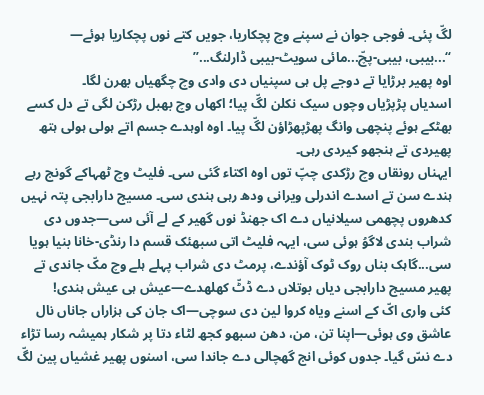لگّ پئی۔ فوجی جوان نے سپنے وچ پچکاریا، جویں کتے نوں پچکاریا ہوئے—
“...بیبی، بیبی-پچّ...مائی سویٹ-بیبی ڈارلنگ...”
اوہ پھیر برڑایا تے دوجے پل ہی سپنیاں دی وادی وچ چگھیاں بھرن لگا۔
اسدیاں پڑپڑیاں وچوں سیک نکلن لگّ پیا؛ اکھاں وچ بھبل رڑکن لگی تے دل کسے بھٹکے ہوئے پنچھی وانگ پھڑپھڑاؤن لگّ پیا۔ اوہ اوہدے جسم اتے ہولی ہولی ہتھ پھیردی تے ہنجھو کیردی رہی۔
ایہناں رونقاں وچ رڑکدی چپّ توں اوہ اکتاء گئی سی۔ فلیٹ وچ ٹھہاکے گونج رہے ہندے سن تے اسدے اندرلی ویرانی ودھ رہی ہندی سی۔ مسیج دارابجی پتہ نہیں کدھروں پچھمی سیلانیاں دے اک جھنڈ نوں گھیر کے لے آئی سی—جدوں دی شراب بندی لاگوُ ہوئی سی، ایہہ فلیٹ اتی سبھئک قسم دا رنڈی-خانا بنیا ہویا سی...گاہک بناں روک ٹوک آؤندے، پرمٹ دی شراب پہلے ہلے وچ مکّ جاندی تے پھیر مسیج دارابجی دیاں بوتلاں دے ڈٹّ کھلھدے—عیش ہی عیش ہندی!
کئی واری اکّ کے اسنے ویاہ کروا لین دی سوچی—اک جان کی ہزاراں جاناں نال عاشق وی ہوئی—اپنا تن، من، دھن سبھو کجھ لٹاء دتا پر شکار ہمیشہ رسا تڑاء دے نسّ گیا۔ جدوں کوئی انج گھچالی دے جاندا سی، اسنوں پھیر غشیاں پین لگّ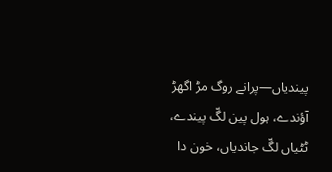پیندیاں—پرانے روگ مڑ اگھڑ آؤندے، ہول پین لگّ پیندے، ٹٹیاں لگّ جاندیاں، خون دا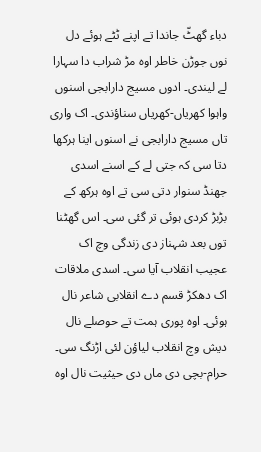دباء گھٹّ جاندا تے اپنے ٹٹے ہوئے دل نوں جوڑن خاطر اوہ مڑ شراب دا سہارا لے لیندی۔ ادوں مسیج دارابجی اسنوں واہوا کھریاں-کھریاں سناؤندی۔ اک واری تاں مسیج دارابجی نے اسنوں اینا ہرکھا دتا سی کہ جتی لے کے اسنے اسدی جھنڈ سنوار دتی سی تے اوہ ہرکھ کے بڑبڑ کردی ہوئی تر گئی سی۔ اس گھٹنا توں بعد شہناز دی زندگی وچ اک عجیب انقلاب آیا سی۔ اسدی ملاقات اک دھکڑ قسم دے انقلابی شاعر نال ہوئی۔ اوہ پوری ہمت تے حوصلے نال دیش وچ انقلاب لیاؤن لئی اڑنگ سی۔ حرام-بچی دی ماں دی حیثیت نال اوہ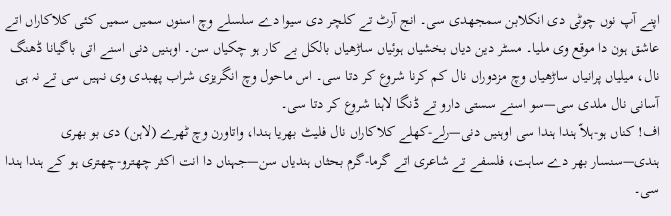اپنے آپ نوں چوٹی دی انکلابن سمجھدی سی۔ انج آرٹ تے کلچر دی سیوا دے سلسلے وچ اسنوں سمیں سمیں کئی کلاکاراں اتے عاشق ہون دا موقع وی ملیا۔ مسٹر دین دیاں بخشیاں ہوئیاں ساڑھیاں بالکل بے کار ہو چکیاں سن۔ اوہنیں دنی اسنے اتی باگیانا ڈھنگ نال، میلیاں پرانیاں ساڑھیاں وچ مزدوراں نال کم کرنا شروع کر دتا سی۔ اس ماحول وچ انگریزی شراب پھبدی وی نہیں سی تے نہ ہی آسانی نال ملدی سی—سو اسنے سستی دارو تے ڈنگا لاہنا شروع کر دتا سی۔
اف! کناں ہو-ہلاّ ہندا ہندا سی اوہنیں دنی—رلے-کھلے کلاکاراں نال فلیٹ بھریا ہندا، واتاورن وچ ٹھرے (لاہن) دی بو بھری ہندی—سنسار بھر دے ساہت، فلسفے تے شاعری اتے گرما-گرم بحثاں ہندیاں سن—جہناں دا انت اکثر چھترو-چھتری ہو کے ہندا ہندا سی۔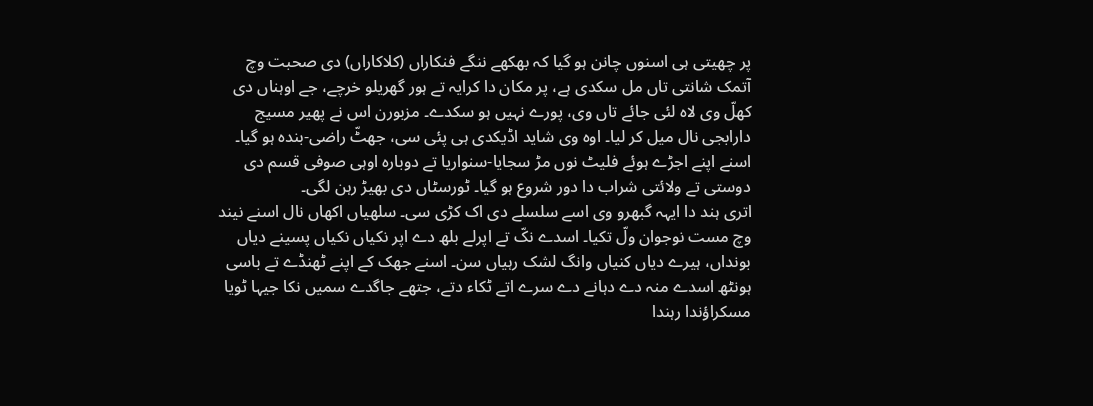پر چھیتی ہی اسنوں چانن ہو گیا کہ بھکھے ننگے فنکاراں (کلاکاراں) دی صحبت وچ آتمک شانتی تاں مل سکدی ہے، پر مکان دا کرایہ تے ہور گھریلو خرچے، جے اوہناں دی کھلّ وی لاہ لئی جائے تاں وی، پورے نہیں ہو سکدے۔ مزبورن اس نے پھیر مسیج دارابجی نال میل کر لیا۔ اوہ وی شاید اڈیکدی ہی پئی سی، جھٹّ راضی-بندہ ہو گیا۔ اسنے اپنے اجڑے ہوئے فلیٹ نوں مڑ سجایا-سنواریا تے دوبارہ اوہی صوفی قسم دی دوستی تے ولائتی شراب دا دور شروع ہو گیا۔ ٹورسٹاں دی بھیڑ رہن لگی۔
اتری ہند دا ایہہ گبھرو وی اسے سلسلے دی اک کڑی سی۔ سلھیاں اکھاں نال اسنے نیند وچ مست نوجوان ولّ تکیا۔ اسدے نکّ تے اپرلے بلھ دے اپر نکیاں نکیاں پسینے دیاں بونداں، ہیرے دیاں کنیاں وانگ لشک رہیاں سن۔ اسنے جھک کے اپنے ٹھنڈے تے باسی ہونٹھ اسدے منہ دے دہانے دے سرے اتے ٹکاء دتے، جتھے جاگدے سمیں نکا جیہا ٹویا مسکراؤندا رہندا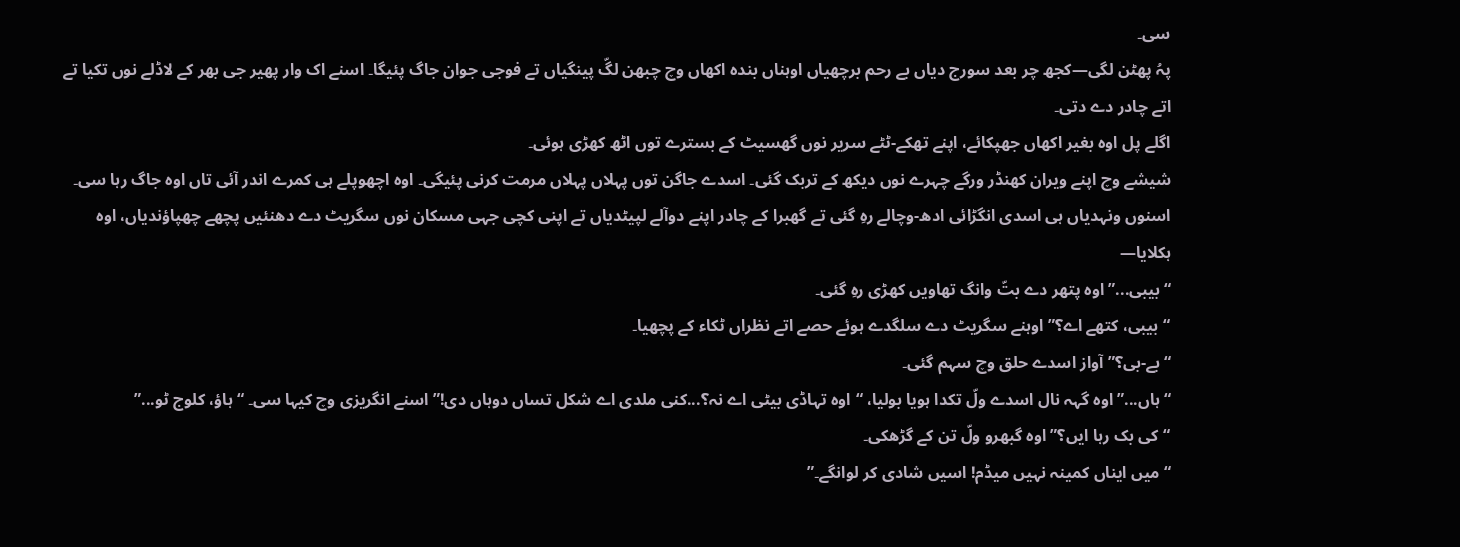سی۔
پہُ پھٹن لگی—کجھ چر بعد سورج دیاں بے رحم برچھیاں اوہناں بندہ اکھاں وچ چبھن لگّ پینگیاں تے فوجی جوان جاگ پئیگا۔ اسنے اک وار پھیر جی بھر کے لاڈلے نوں تکیا تے اتے چادر دے دتی۔
اگلے پل اوہ بغیر اکھاں جھپکائے، اپنے تھکے-ٹٹے سریر نوں گھسیٹ کے بسترے توں اٹھ کھڑی ہوئی۔
شیشے وچ اپنے ویران کھنڈر ورگے چہرے نوں دیکھ کے تربک گئی۔ اسدے جاگن توں پہلاں پہلاں مرمت کرنی پئیگی۔ اوہ اچھوپلے ہی کمرے اندر آئی تاں اوہ جاگ رہا سی۔ اسنوں ونہدیاں ہی اسدی انگڑائی ادھ-وچالے رہِ گئی تے گھبرا کے چادر اپنے دوآلے لپیٹدیاں تے اپنی کچی جہی مسکان نوں سگریٹ دے دھنئیں پچھے چھپاؤندیاں، اوہ ہکلایا—
“بیبی...” اوہ پتھر دے بتّ وانگ تھاویں کھڑی رہِ گئی۔
“بیبی، کتھے اے؟” اوہنے سگریٹ دے سلگدے ہوئے حصے اتے نظراں ٹکاء کے پچھیا۔
“بے-بی؟” آواز اسدے حلق وچ سہم گئی۔
“ہاں...” اوہ گہہ نال اسدے ولّ تکدا ہویا بولیا، “اوہ تہاڈی بیٹی اے نہ؟...کنی ملدی اے شکل تساں دوہاں دی!” اسنے انگریزی وچ کیہا سی۔ “ہاؤ، کلوج ٹو...”
“کی بک رہا ایں؟” اوہ گبھرو ولّ تن کے گڑھکی۔
“میں ایناں کمینہ نہیں میڈم! اسیں شادی کر لوانگے۔”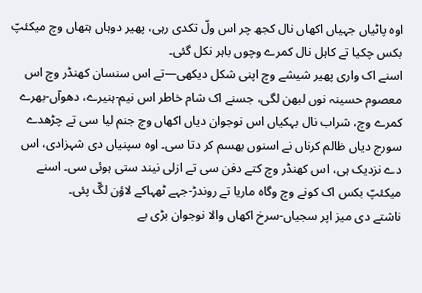اوہ پاٹیاں جہیاں اکھاں نال کجھ چر اس ولّ تکدی رہی، پھیر دوہاں ہتھاں وچ میکئپّ بکس چکیا تے کاہل نال کمرے وچوں باہر نکل گئی۔
اسنے اک واری پھیر شیشے وچ اپنی شکل دیکھی—تے اس سنسان کھنڈر وچ اس معصوم حسینہ نوں لبھن لگی، جسنے اک شام خاطر اس نیم-ہنیرے، دھوآں-بھرے کمرے وچ، شراب نال بہکیاں اس نوجوان دیاں اکھاں وچ جنم لیا سی تے چڑھدے سورج دیاں ظالم کرناں نے اسنوں بھسم کر دتا سی۔ اوہ سپنیاں دی شہزادی، اس دے نزدیک ہی، اس کھنڈر وچ کتے دفن سی تے ازلی نیند ستی ہوئی سی۔ اسنے میکئپّ بکس اک کونے وچ وگاہ ماریا تے روندڑ-جہے ٹھہاکے لاؤن لگّ پئی۔
ناشتے دی میز اپر سجیاں-سرخ اکھاں والا نوجوان بڑی بے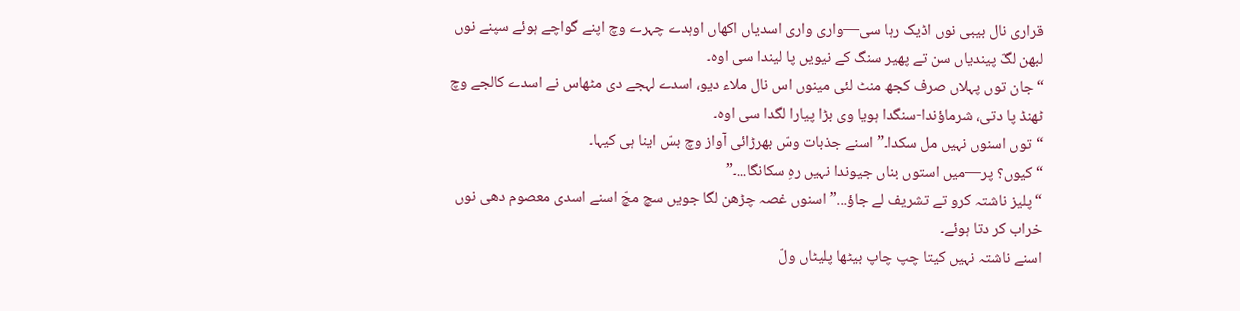قراری نال بیبی نوں اڈیک رہا سی—واری واری اسدیاں اکھاں اوہدے چہرے وچ اپنے گواچے ہوئے سپنے نوں لبھن لگّ پیندیاں سن تے پھیر سنگ کے نیویں پا لیندا سی اوہ۔
“جان توں پہلاں صرف کجھ منٹ لئی مینوں اس نال ملاء دیو، اسدے لہجے دی مٹھاس نے اسدے کالجے وچ ٹھنڈ پا دتی، شرماؤندا-سنگدا ہویا وی بڑا پیارا لگدا سی اوہ۔
“توں اسنوں نہیں مل سکدا۔” اسنے جذبات وسّ بھرڑائی آواز وچ بسّ اینا ہی کیہا۔
“کیوں؟ پر—میں استوں بناں جیوندا نہیں رہِ سکانگا...۔”
“پلیز ناشتہ کرو تے تشریف لے جاؤ...” اسنوں غصہ چڑھن لگا جویں سچ مچّ اسنے اسدی معصوم دھی نوں خراب کر دتا ہوئے۔
اسنے ناشتہ نہیں کیتا چپ چاپ بیٹھا پلیٹاں ولّ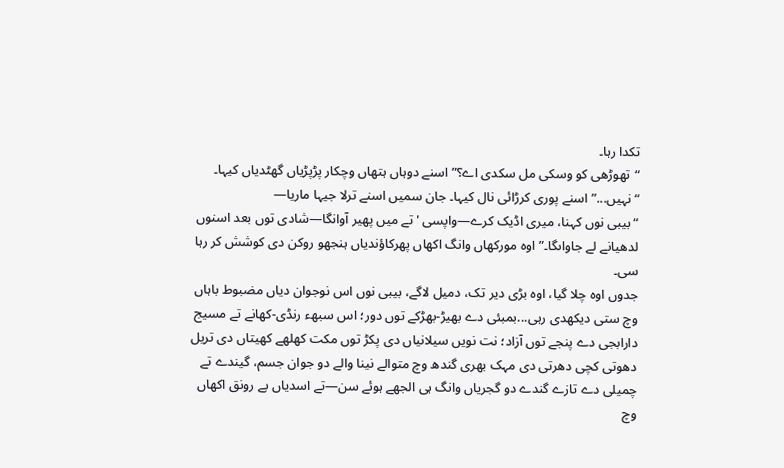تکدا رہا۔
“تھوڑھی کو وسکی مل سکدی اے؟” اسنے دوہاں ہتھاں وچکار پڑپڑیاں گھٹدیاں کیہا۔
“نہیں...” اسنے پوری کرڑائی نال کیہا۔ جان سمیں اسنے ترلا جیہا ماریا—
“بیبی نوں کہنا، میری اڈیک کرے—واپسی 'تے میں پھیر آوانگا—شادی توں بعد اسنوں لدھیانے لے جاواںگا۔” اوہ مورکھاں وانگ اکھاں پھرکاؤندیاں ہنجھو روکن دی کوشش کر رہا سی۔
جدوں اوہ چلا گیا، اوہ بڑی دیر تک، دمیل لاگے، بیبی نوں اس نوجوان دیاں مضبوط باہاں وچ ستی دیکھدی رہی...بمبئی دے بھیڑ-بھڑکے توں دور؛ اس سبھء رنڈی-کھانے تے مسیج دارابجی دے پنجے توں آزاد؛ نت نویں سیلانیاں دی پکڑ توں مکت کھلھے کھیتاں دی تریل دھوتی کچی دھرتی دی مہک بھری گندھ وچ متوالے نینا والے دو جوان جسم، گیندے تے چمیلی دے تازے گندے دو گجریاں وانگ ہی الجھے ہوئے سن—تے اسدیاں بے رونق اکھاں وچ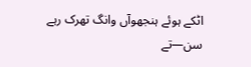اٹکے ہوئے ہنجھوآں وانگ تھرک رہے سن—تے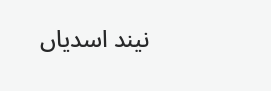نیند اسدیاں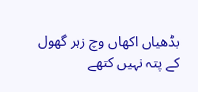بڈھیاں اکھاں وچ زہر گھول کے پتہ نہیں کتھے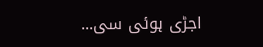اجڑی ہوئی سی...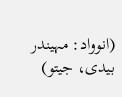(انوواد: مہیندر بیدی، جیتو)